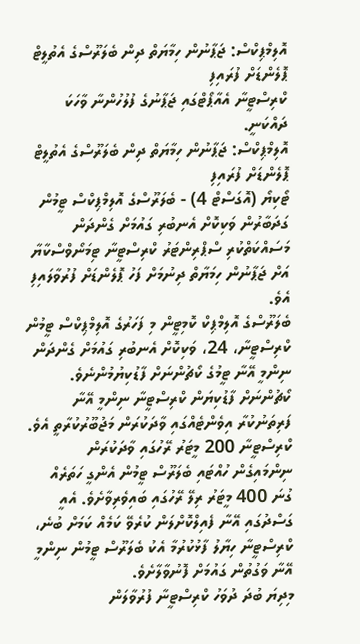އޮލިމްޕިކްސް: ޖަޕާނުން ހިމާޔަތް ދިން ބެލަރޫސްގެ އެތުލީޓް ޕޮލެންޑަށް ފުރައިފި
ކްރިސްޓީނާ އެއާޕޯޓްގައި ޖަޕާނުގެ ފުލުހުންނާ ވާހަކަ ދައްކަނީ.
އޮލިމްޕިކްސް: ޖަޕާނުން ހިމާޔަތް ދިން ބެލަރޫސްގެ އެތުލީޓް ޕޮލެންޑަށް ފުރައިފި
ޓޯކިޔޯ (އޮގަސްޓް 4) - ބެލަރޫސްގެ އޮލިމްޕިކްސް ޓީމުން ގަދަބާރުން ވަކިކޮށް އެނބުރި ގައުމަށް ގެންދަން މަސައްކަތްކުރި ސްޕްރިންޓަރު ކްރިސްޓީނާ ޓިމަނޯވްސްކާޔާ އަށް ޖަޕާނުން ހިމަޔާތް ދިނުމަށް ފަހު ޕޮލެންޑަށް ފުރުވާލައިފި އެވެ.
ބެލަރޫސްގެ އޮލިމްޕިކް ކޮމިޓީން މި ފަހަރުގެ އޮލިމްޕިކްސް ޓީމުން ކްރިސްޓީނާ، 24، ވަކިކޮށް އެނބުރި ގައުމަށް ގެންދަން ނިންމީ އޭނާ ޓީމުގެ ކޯޗުންނަށް ފާޑުކިޔުމުންނެވެ. ކޯޗުންނަށް ފާޑުކިޔަން ކްރިސްޓީނާ ނިންމީ އޭނާ ފަރިތަނުކުރާ އިވެންޓެއްގައި ވާދަކުރަން މަޖުބޫރުކުރާތީ އެވެ.
ކްރިސްޓީނާ 200 މީޓަރު ރޭހުގައި ވާދަކުރަން ނިންމައިގެން ހުއްޓައި ބެލަރޫސް ޓީމުން އެންގީ ހަތަރެއް ގުނަ 400 މީޓަރު ރިލޭ ރޭހުގައި ބައިވެރިވާށެވެ. އެއީ ގަސްދުގައި އޭނާ ފެއިލްކޮށްލަން ކުރެވޭ ކަމެއް ކަމަށް ބުނެ، ކްރިސްޓީނާ ހިޔާލު ފާޅުކުރުމާ އެކު ބެލަރޫސް ޓީމުން ނިންމީ އޭނާ ވަގުތުން ގައުމަށް ފޮނުވާލާށެވެ.
މިދިޔަ ބުދަ ދުވަހު ކްރިސްޓީނާ ފުރުވާލަން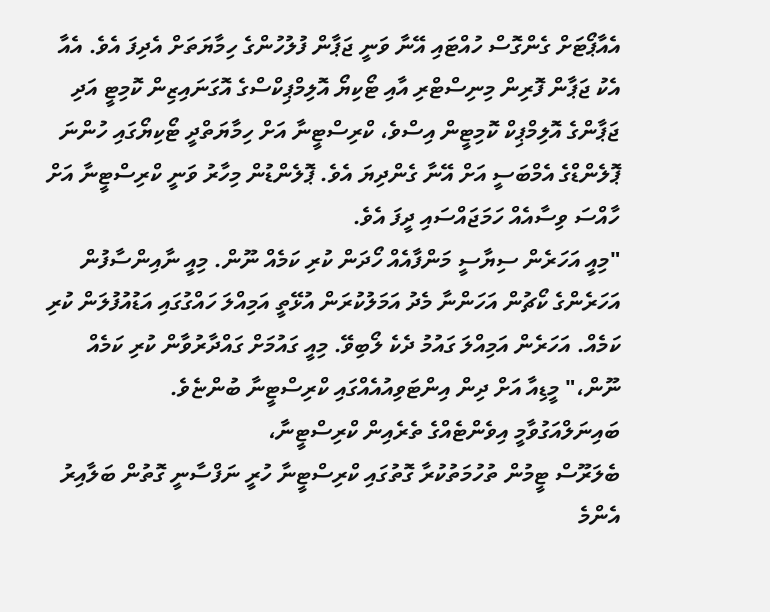އެއާޕޯޓަށް ގެންގޮސް ހުއްޓައި އޭނާ ވަނީ ޖަޕާން ފުލުހުންގެ ހިމާޔަތަށް އެދިފަ އެވެ. އެއާ އެކު ޖަޕާން ފޮރިން މިނިސްޓްރި އާއި ޓޯކިޔޯ އޮލިމްޕިކްސްގެ އޮގަނައިޒިން ކޮމިޓީ އަދި ޖަޕާންގެ އޮލިމްޕިކް ކޮމިޓީން އިސްވެ، ކްރިސްޓީނާ އަށް ހިމާޔަތްދީ ޓޯކިޔޯގައި ހުންނަ ޕޮލެންޑްގެ އެމްބަސީ އަށް އޭނާ ގެންދިޔަ އެވެ. ޕޮލެންޑުން މިހާރު ވަނީ ކްރިސްޓީނާ އަށް ހާއްސަ ވިސާއެއް ހަމަޖައްސައި ދީފަ އެވެ.
"މިއީ އަހަރެން ސިޔާސީ މަންފާއެއް ހޯދަން ކުރި ކަމެއް ނޫން. މިއީ ނާއިންސާފުން އަހަރެންގެ ކޯޗުން އަހަންނާ މެދު އަމަލުކުރަން އުޅޭތީ އަމިއްލަ ހައްގުގައި އަޑުއުފުލަން ކުރި ކަމެއް. އަހަރެން އަމިއްލަ ގައުމު ދެކެ ލޯބިވޭ. މިއީ ގައުމަށް ގައްދާރުވާން ކުރި ކަމެއް ނޫން،" މީޑިއާ އަށް ދިން އިންޓަވިއުއެއްގައި ކްރިސްޓީނާ ބުންޏެވެ.
ބައިނަލްއަގުވާމީ އިވެންޓެއްގެ ތެރެއިން ކްރިސްޓީނާ،
ބެލަރޫސް ޓީމުން ތުހުމަތުކުރާ ގޮތުގައި ކްރިސްޓީނާ ހުރީ ނަފްސާނީ ގޮތުން ބަލާއިރު އެންމެ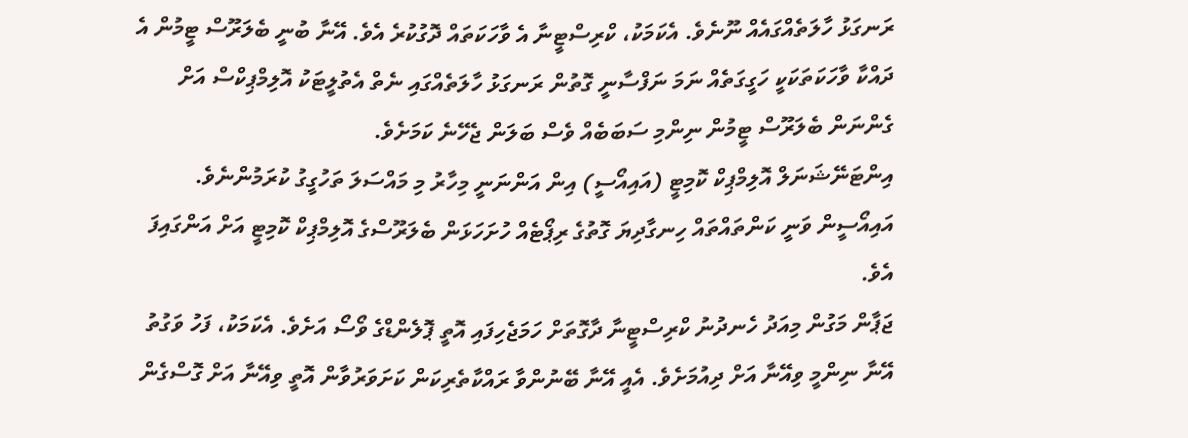ރަނގަޅު ހާލަތެއްގައެއް ނޫނެވެ. އެކަމަކު، ކްރިސްޓީނާ އެ ވާހަކަތައް ދޮގުކުރެ އެވެ. އޭނާ ބުނީ ބެލަރޫސް ޓީމުން އެ ދައްކާ ވާހަކަތަކަކީ ހަގީގަތެއް ނަމަ ނަފްސާނީ ގޮތުން ރަނގަޅު ހާލަތެއްގައި ނެތް އެތުލީޓަކު އޮލިމްޕިކްސް އަށް ގެންނަން ބެލަރޫސް ޓީމުން ނިންމި ސަބަބެއް ވެސް ބަލަން ޖެހޭނެ ކަމަށެވެ.
އިންޓަނޭޝަނަލް އޮލިމްޕިކް ކޮމިޓީ (އައިއޯސީ) އިން އަންނަނީ މިހާރު މި މައްސަލަ ތަހުގީގު ކުރަމުންނެވެ. އައިއޯސީން ވަނީ ކަންތައްތައް ހިނގާދިޔަ ގޮތުގެ ރިޕޯޓެއް ހުށަހަޅަން ބެލަރޫސްގެ އޮލިމްޕިކް ކޮމިޓީ އަށް އަންގައިފަ އެވެ.
ޖަޕާން މަގުން މިއަދު ހެނދުނު ކްރިސްޓީނާ ދާގޮތަށް ހަމަޖެހިފައި އޮތީ ޕޮލެންޑްގެ ވޯސޯ އަށެވެ. އެކަމަކު، ފަހު ވަގުތު އޭނާ ނިންމީ ވިއޭނާ އަށް ދިއުމަށެވެ. އެއީ އޭނާ ބޭނުންވާ ރައްކާތެރިކަން ކަށަވަރުވާން އޮތީ ވިއޭނާ އަށް ގޮސްގެން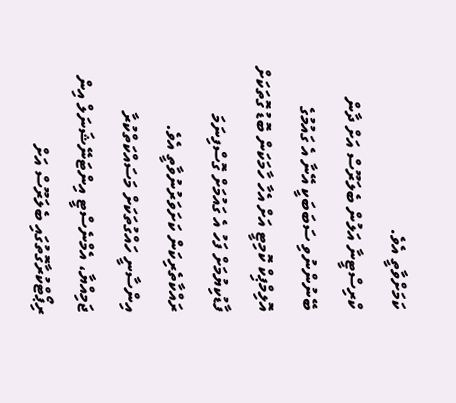ކަމަށްވާތީ އެވެ.
ކްރިސްޓީނާ އަލުން ބެލަރޫސް އަށް ދާން ބޭނުންނުވި ސަބަބަކީ އޭނާ އެ ގައުމުގެ އޮލިމްޕިކް ކޮމިޓީ އަށް އެހާ ހާމަކަން ބޮޑު ގޮތަކަށް ފާޑުކިޔުމަށް ފަހު އެ ގައުމަށް ގޮސްފިނަމަ ރައްކާތެރިކަން ކަށަވަރުނުވާތީ އެވެ.
އިންސާނީ ހައްގުތަކަށް މަސައްކަތްކުރާ ޖަމިއްޔާ، އެމްނެސްޓީ އިންޓަނޭޝަނަލް އިން ރިޕޯޓްކުރާގޮތުގައި ބެލަރޫސް އަށް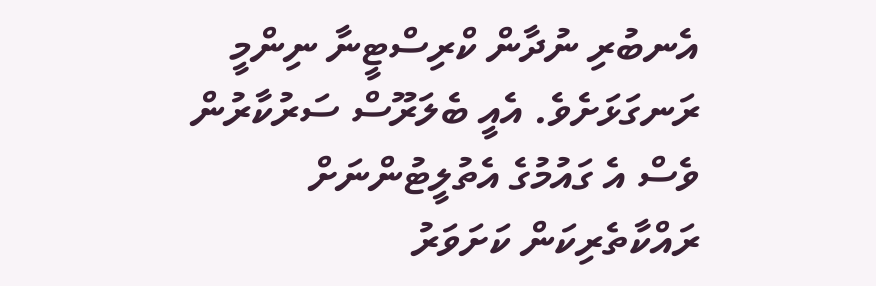އެނބުރި ނުދާން ކްރިސްޓީނާ ނިންމީ ރަނގަޅަށެވެ. އެއީ ބެލަރޫސް ސަރުކާރުން ވެސް އެ ގައުމުގެ އެތުލީޓުންނަށް ރައްކާތެރިކަން ކަށަވަރު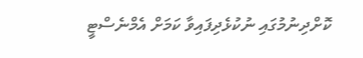ކޮށްދިނުމުގައި ނުކުޅެދިފައިވާ ކަމަށް އެމްނެސްޓީ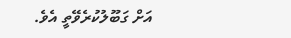އަށް ގަބޫލުކުރެވޭތީ އެވެ.